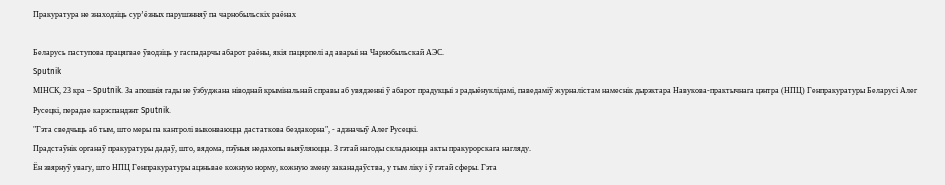Пракуратура не знаходзіць сур’ёзных парушэнняў па чарнобыльскіх раёнах

Беларусь паступова працягвае ўводзіць у гаспадарчы абарот раёны, якія пацярпелі ад аварыі на Чарнобыльскай АЭС.
Sputnik
МІНСК, 23 кра – Sputnik. За апошнія гады не ўзбуджана ніводнай крымінальнай справы аб увядзенні ў абарот прадукцыі з радыёнуклідамі, паведаміў журналістам намеснік дырэктара Навукова-практычнага цэнтра (НПЦ) Генпракуратуры Беларусі Алег Русецкі, перадае карэспандэнт Sputnik.
"Гэта сведчыць аб тым, што меры па кантролі выконваюцца дастаткова бездакорна", - адзначыў Алег Русецкі.
Прадстаўнік органаў пракуратуры дадаў, што, вядома, пэўныя недахопы выяўляюцца. З гэтай нагоды складаюцца акты пракурорскага нагляду.
Ён звярнуў увагу, што НПЦ Генпракуратуры ацэньвае кожную норму, кожную змену заканадаўства, у тым ліку і ў гэтай сферы. Гэта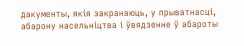дакументы, якія закранаюць, у прыватнасці, абарону насельніцтва і ўвядзенне ў абароты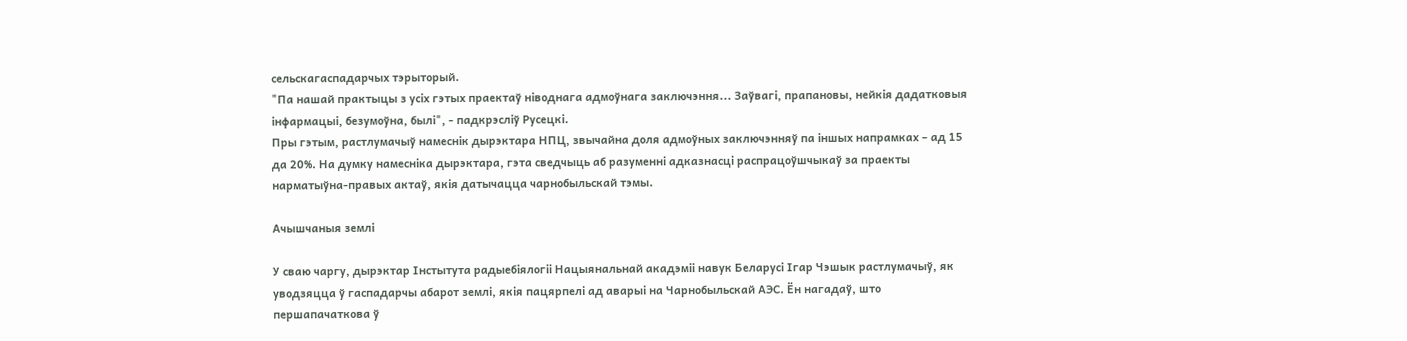сельскагаспадарчых тэрыторый.
"Па нашай практыцы з усіх гэтых праектаў ніводнага адмоўнага заключэння... Заўвагі, прапановы, нейкія дадатковыя інфармацыі, безумоўна, былі", - падкрэсліў Русецкі.
Пры гэтым, растлумачыў намеснік дырэктара НПЦ, звычайна доля адмоўных заключэнняў па іншых напрамках – ад 15 да 20%. На думку намесніка дырэктара, гэта сведчыць аб разуменні адказнасці распрацоўшчыкаў за праекты нарматыўна-правых актаў, якія датычацца чарнобыльскай тэмы.

Ачышчаныя землі

У сваю чаргу, дырэктар Інстытута радыебіялогіі Нацыянальнай акадэміі навук Беларусі Ігар Чэшык растлумачыў, як уводзяцца ў гаспадарчы абарот землі, якія пацярпелі ад аварыі на Чарнобыльскай АЭС. Ён нагадаў, што першапачаткова ў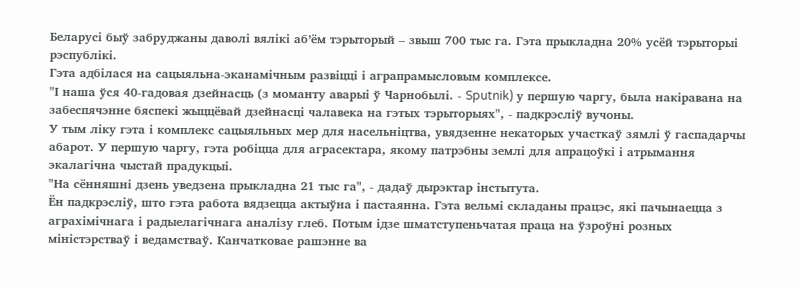Беларусі быў забруджаны даволі вялікі аб’ём тэрыторый – звыш 700 тыс га. Гэта прыкладна 20% усёй тэрыторыі рэспублікі.
Гэта адбілася на сацыяльна-эканамічным развіцці і аграпрамысловым комплексе.
"І наша ўся 40-гадовая дзейнасць (з моманту аварыі ў Чарнобылі. - Sputnik) у першую чаргу, была накіравана на забеспячэнне бяспекі жыццёвай дзейнасці чалавека на гэтых тэрыторыях", - падкрэсліў вучоны.
У тым ліку гэта і комплекс сацыяльных мер для насельніцтва, увядзенне некаторых участкаў зямлі ў гаспадарчы абарот. У першую чаргу, гэта робіцца для аграсектара, якому патрэбны землі для апрацоўкі і атрымання экалагічна чыстай прадукцыі.
"На сённяшні дзень уведзена прыкладна 21 тыс га", - дадаў дырэктар інстытута.
Ён падкрэсліў, што гэта работа вядзецца актыўна і пастаянна. Гэта вельмі складаны працэс, які пачынаецца з аграхімічнага і радыелагічнага аналізу глеб. Потым ідзе шматступеньчатая праца на ўзроўні розных міністэрстваў і ведамстваў. Канчатковае рашэнне ва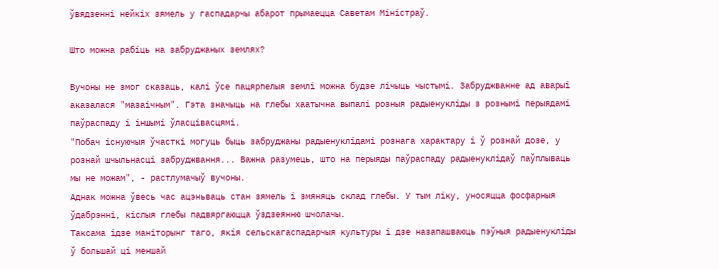ўвядзенні нейкіх зямель у гаспадарчы абарот прымаецца Саветам Міністраў.

Што можна рабіць на забруджаных землях?

Вучоны не змог сказаць, калі ўсе пацярпелыя землі можна будзе лічыць чыстымі. Забруджванне ад аварыі аказалася "мазаічным". Гэта значыць на глебы хаатычна выпалі розныя радыенукліды з рознымі перыядамі паўраспаду і іншымі ўласцівасцямі.
"Побач існуючыя ўчасткі могуць быць забруджаны радыенуклідамі рознага характару і ў рознай дозе, у рознай шчыльнасці забруджвання... Важна разумець, што на перыяды паўраспаду радыенуклідаў паўплываць мы не можам", - растлумачыў вучоны.
Аднак можна ўвесь час ацэньваць стан зямель і змяняць склад глебы. У тым ліку, уносяцца фосфарныя ўдабрэнні, кіслыя глебы падвяргаюцца ўздзеянню шчолачы.
Таксама ідзе маніторынг таго, якія сельскагаспадарчыя культуры і дзе назапашваюць пэўныя радыенукліды ў большай ці меншай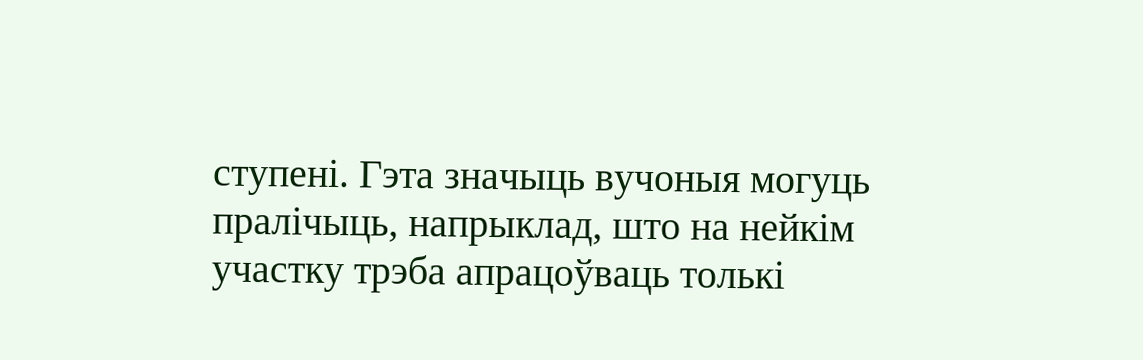ступені. Гэта значыць вучоныя могуць пралічыць, напрыклад, што на нейкім участку трэба апрацоўваць толькі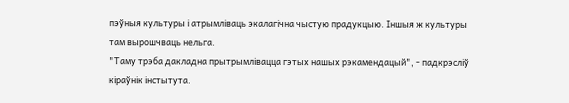пэўныя культуры і атрымліваць экалагічна чыстую прадукцыю. Іншыя ж культуры там вырошчваць нельга.
"Таму трэба дакладна прытрымлівацца гэтых нашых рэкамендацый", - падкрэсліў кіраўнік інстытута.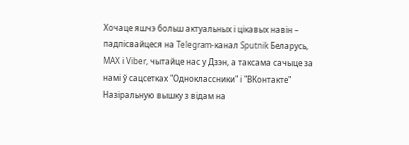Хочаце яшчэ больш актуальных і цікавых навін – падпісвайцеся на Telegram-канал Sputnik Беларусь, MAX і Viber, чытайце нас у Дзэн, а таксама сачыце за намі ў сацсетках "Одноклассники" і "ВКонтакте"
Назіральную вышку з відам на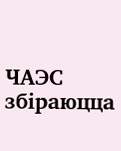ЧАЭС збіраюцца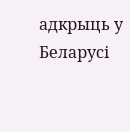адкрыць у Беларусі